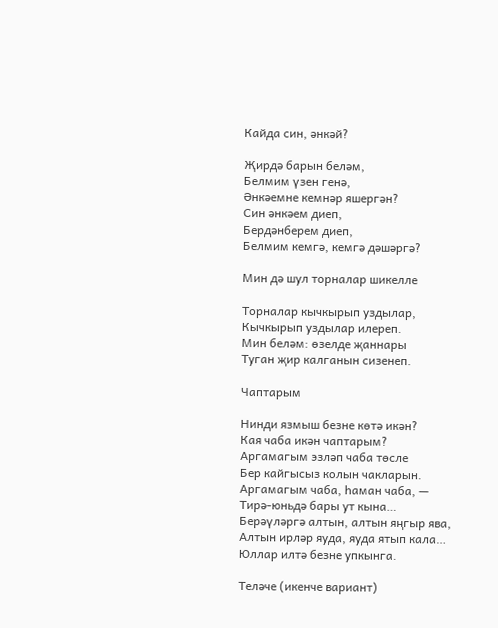Кайда син, әнкәй?

Җирдә барын беләм,
Белмим үзен генә,
Әнкәемне кемнәр яшергән?
Син әнкәем диеп,
Бердәнберем диеп,
Белмим кемгә, кемгә дәшәргә?

Мин дә шул торналар шикелле

Торналар кычкырып уздылар,
Кычкырып уздылар илереп.
Мин беләм: өзелде җаннары
Туган җир калганын сизенеп.

Чаптарым

Нинди язмыш безне көтә икән?
Кая чаба икән чаптарым?
Аргамагым эзләп чаба төсле
Бер кайгысыз колын чакларын.
Аргамагым чаба, һаман чаба, —
Тирә-юньдә бары ут кына…
Берәүләргә алтын, алтын яңгыр ява,
Алтын ирләр яуда, яуда ятып кала…
Юллар илтә безне упкынга.

Теләче (икенче вариант)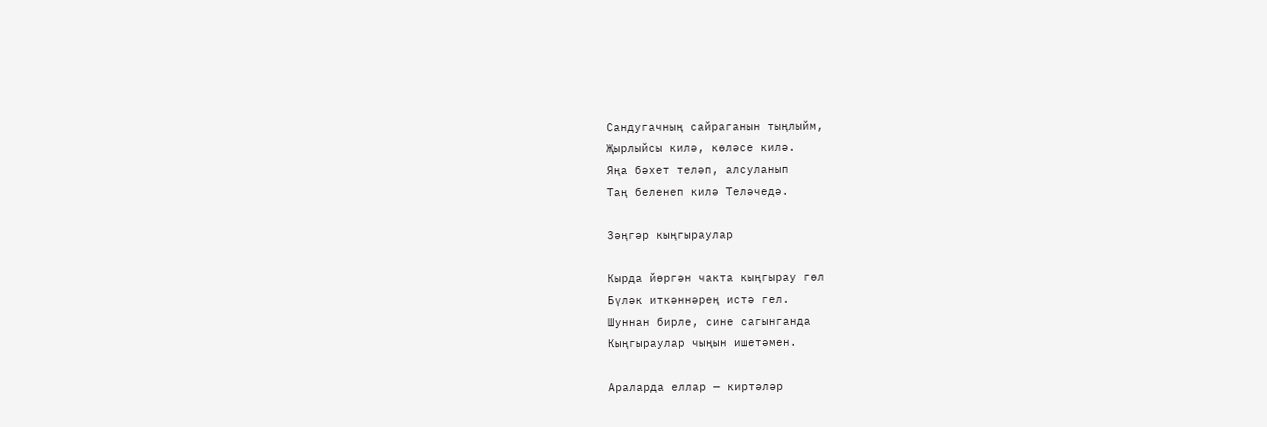Сандугачның сайраганын тыңлыйм,
Җырлыйсы килә, көләсе килә.
Яңа бәхет теләп, алсуланып
Таң беленеп килә Теләчедә.

Зәңгәр кыңгыраулар

Кырда йөргән чакта кыңгырау гөл
Бүләк иткәннәрең истә гел.
Шуннан бирле, сине сагынганда
Кыңгыраулар чыңын ишетәмен.

Араларда еллар — киртәләр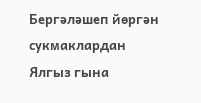Бергәләшеп йөргән сукмаклардан
Ялгыз гына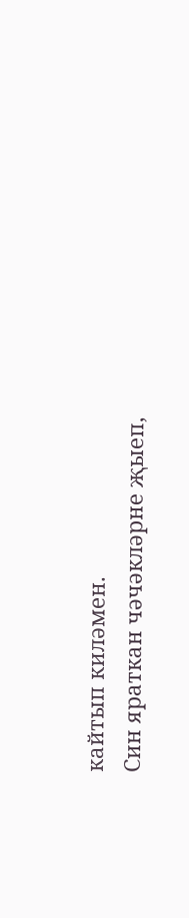кайтып киләмен.
Син яраткан чәчәкләрне җыеп,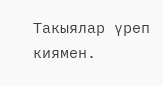Такыялар үреп киямен.